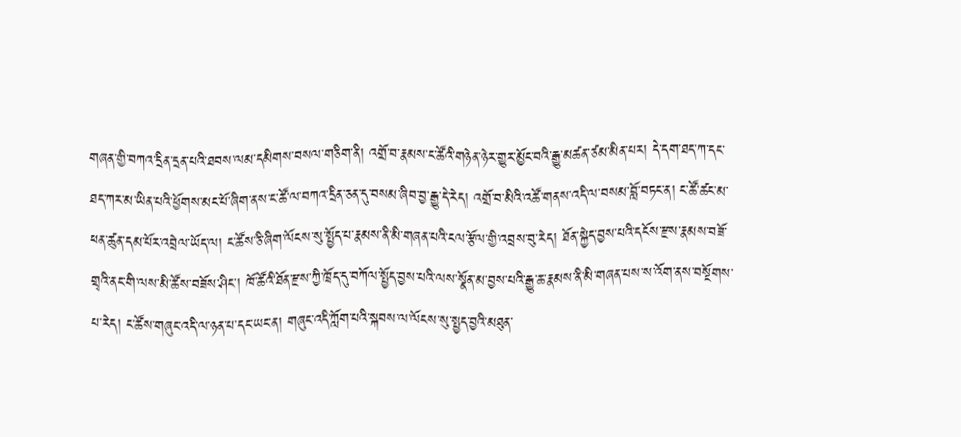གཞན་གྱི་བཀའ་དྲིན་དྲན་པའི་ཐབས་ལམ་དམིགས་བསལ་གཅིག་ནི། འགྲོ་བ་རྣམས་ང་ཚོའི་གཉེན་ཉེར་གྱུར་མྱོང་བའི་རྒྱུ་མཚན་ཙམ་མིན་པར། དེ་དག་ཐད་ཀ་དང་ཐད་ཀར་མ་ཡིན་པའི་ཕྱོགས་མང་པོ་ཞིག་ནས་ང་ཚོ་ལ་བཀའ་དྲིན་ཅན་དུ་བསམ་ཞིབ་བྱ་རྒྱུ་དེ་རེད། འགྲོ་བ་མིའི་འཚོ་གནས་འདི་ལ་བསམ་བློ་བཏང་ན། ང་ཚོ་ཚང་མ་ཕན་ཚུན་དམ་པོར་འབྲེལ་ཡོད་ལ། ང་ཚོས་ཅི་ཞིག་ལོངས་སུ་སྤྱོད་པ་རྣམས་ནི་མི་གཞན་པའི་ངལ་རྩོལ་གྱི་འབྲས་བུ་རེད། ཐོན་སྐྱེད་བྱས་པའི་དངོས་རྫས་རྣམས་བཟོ་གྲྭའི་ནང་གི་ལས་མི་ཚོས་བཟོས་ཤིང་། ཁོ་ཚོའི་ཐོན་རྫས་ཀྱི་ཁྲོད་དུ་བཀོལ་སྤྱོད་བྱས་པའི་ལས་སྣོན་མ་བྱས་པའི་རྒྱུ་ཆ་རྣམས་ནི་མི་གཞན་པས་ས་འོག་ནས་བསྔོགས་པ་རེད། ང་ཚོས་གཞུང་འདི་ལ་ཉན་པ་དང་ཡང་ན། གཞུང་འདི་ཀློག་པའི་སྐབས་ལ་ལོངས་སུ་སྤྱད་བྱའི་མཐུན་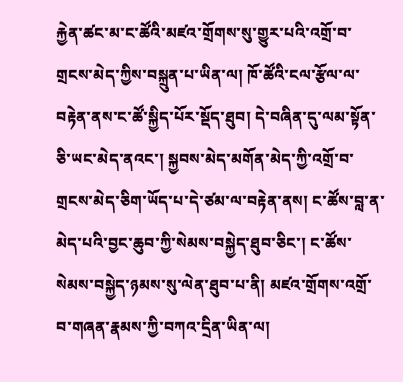རྐྱེན་ཚང་མ་ང་ཚོའི་མཛའ་གྲོགས་སུ་གྱུར་པའི་འགྲོ་བ་གྲངས་མེད་ཀྱིས་བསྐྲུན་པ་ཡིན་ལ། ཁོ་ཚོའི་ངལ་རྩོལ་ལ་བརྟེན་ནས་ང་ཚོ་སྐྱིད་པོར་སྡོད་ཐུབ། དེ་བཞིན་དུ་ལམ་སྟོན་ཅི་ཡང་མེད་ནའང་། སྐྱབས་མེད་མགོན་མེད་ཀྱི་འགྲོ་བ་གྲངས་མེད་ཅིག་ཡོད་པ་དེ་ཙམ་ལ་བརྟེན་ནས། ང་ཚོས་བླ་ན་མེད་པའི་བྱང་ཆུབ་ཀྱི་སེམས་བསྐྱེད་ཐུབ་ཅིང་། ང་ཚོས་སེམས་བསྐྱེད་ཉམས་སུ་ལེན་ཐུབ་པ་ནི། མཛའ་གྲོགས་འགྲོ་བ་གཞན་རྣམས་ཀྱི་བཀའ་དྲིན་ཡིན་ལ།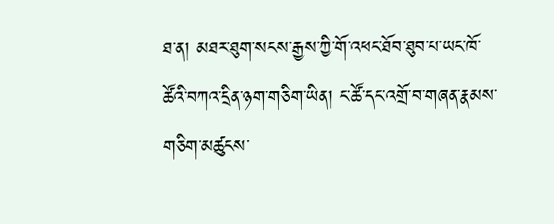ཐ་ན། མཐར་ཐུག་སངས་རྒྱས་ཀྱི་གོ་འཕང་ཐོབ་ཐུབ་པ་ཡང་ཁོ་ཚོའི་བཀའ་དྲིན་ཉག་གཅིག་ཡིན། ང་ཚོ་དང་འགྲོ་བ་གཞན་རྣམས་གཅིག་མཚུངས་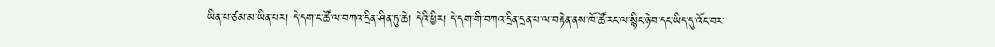ཡིན་པ་ཙམ་མ་ཡིན་པར། དེ་དག་ང་ཚོ་ལ་བཀའ་དྲིན་ཤིན་ཏུ་ཆེ། དེའི་ཕྱིར། དེ་དག་གི་བཀའ་དྲིན་དྲན་པ་ལ་བརྟེན་ནས་ཁོ་ཚོ་རང་ལ་སྙིང་ཉེ་བ་དང་ཡིད་དུ་འོང་བར་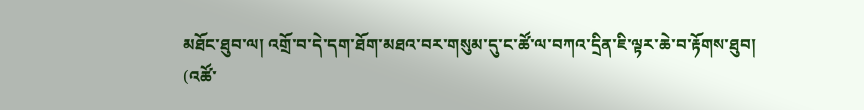མཐོང་ཐུབ་ལ། འགྲོ་བ་དེ་དག་ཐོག་མཐའ་བར་གསུམ་དུ་ང་ཚོ་ལ་བཀའ་དྲིན་ཇི་ལྟར་ཆེ་བ་རྟོགས་ཐུབ།
(འཚོ་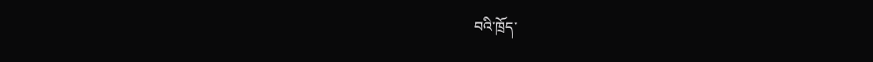བའི་ཁྲོད་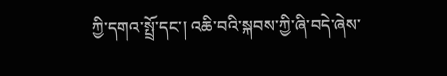ཀྱི་དགའ་སྤྲོ་དང་། འཆི་བའི་སྐབས་ཀྱི་ཞི་བདེ་ཞེས་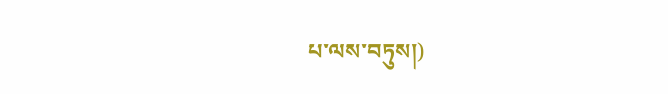པ་ལས་བཏུས།)